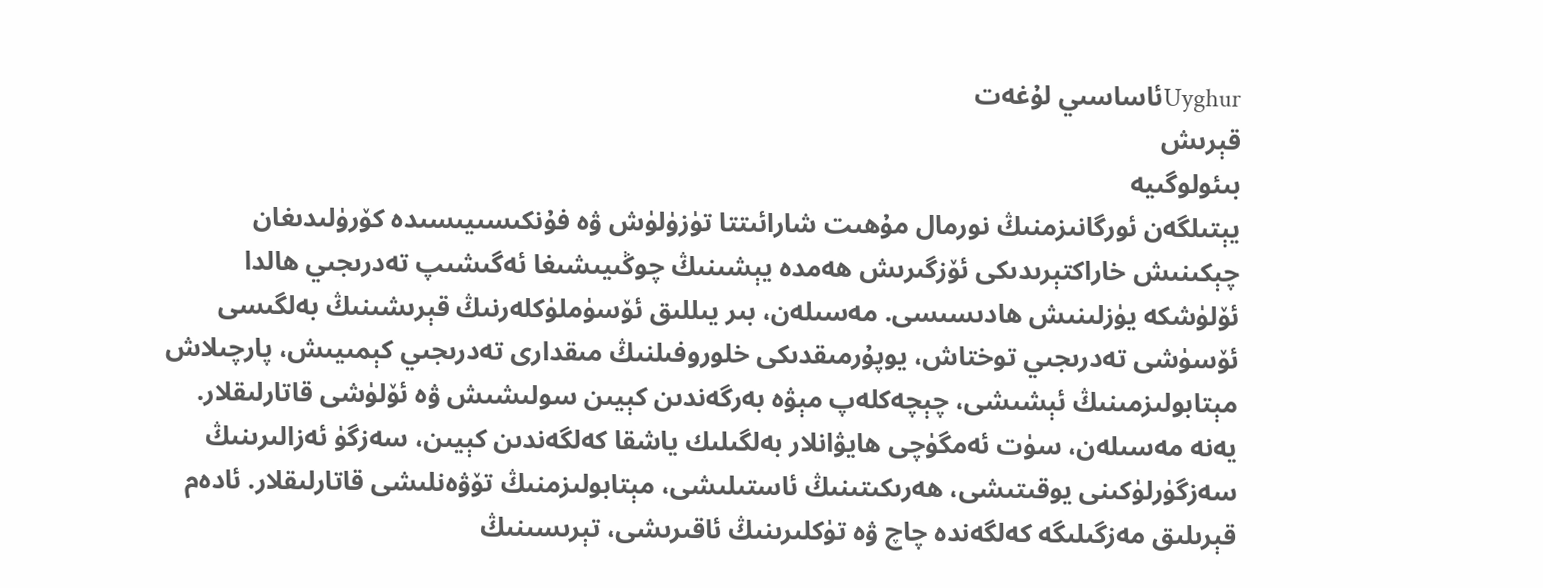Uyghurئاساسىي لۇغەت
قېرىش
بىئولوگىيە
يېتىلگەن ئورگانىزمنىڭ نورمال مۇھىت شارائىتتا تۈزۈلۈش ۋە فۇنكىسىيىسىدە كۆرۈلىدىغان چېكىنىش خاراكتېرىدىكى ئۆزگىرىش ھەمدە يېشىنىڭ چوڭىيىشىغا ئەگىشىپ تەدرىجىي ھالدا ئۆلۈشكە يۈزلىنىش ھادىسىسى. مەسىلەن، بىر يىللىق ئۆسۈملۈكلەرنىڭ قېرىشىنىڭ بەلگىسى ئۆسۈشى تەدرىجىي توختاش، يوپۇرمىقدىكى خلوروفىلنىڭ مىقدارى تەدرىجىي كېمىيىش، پارچىلاش مېتابولىزمىنىڭ ئېشىشى، چېچەكلەپ مېۋە بەرگەندىن كېيىن سولىشىش ۋە ئۆلۈشى قاتارلىقلار. يەنە مەسىلەن، سۈت ئەمگۈچى ھايۋانلار بەلگىلىك ياشقا كەلگەندىن كېيىن، سەزگۈ ئەزالىرىنىڭ سەزگۈرلۈكىنى يوقىتىشى، ھەرىكىتىنىڭ ئاستىلىشى، مېتابولىزمنىڭ تۆۋەنلىشى قاتارلىقلار. ئادەم قېرىلىق مەزگىلىگە كەلگەندە چاچ ۋە تۈكلىرىنىڭ ئاقىرىشى، تېرىسىنىڭ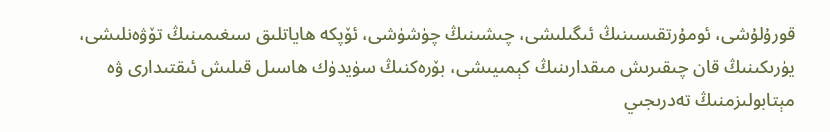قورۇلۇشى، ئومۇرتقىسىنىڭ ئىگىلىشى، چىشىنىڭ چۈشۈشى، ئۆپكە ھاياتلىق سىغىمىنىڭ تۆۋەنلىشى، يۈرىكىنىڭ قان چىقىرىش مىقدارىنىڭ كېمىيىشى، بۆرەكنىڭ سۈيدۈك ھاسىل قىلىش ئىقتىدارى ۋە مېتابولىزمنىڭ تەدرىجىي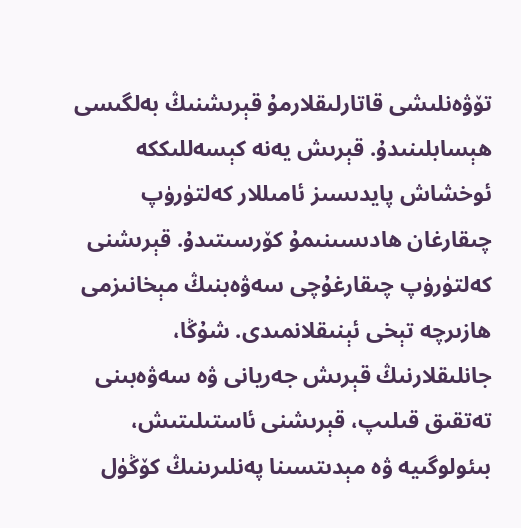تۆۋەنلىشى قاتارلىقلارمۇ قېرىشنىڭ بەلگىسى ھېسابلىنىدۇ. قېرىش يەنە كېسەللىككە ئوخشاش پايدىسىز ئامىللار كەلتۈرۈپ چىقارغان ھادىسىنىمۇ كۆرسىتىدۇ. قېرىشنى كەلتۈرۈپ چىقارغۇچى سەۋەبنىڭ مېخانىزمى ھازىرچە تېخى ئېنىقلانمىدى. شۇڭا، جانلىقلارنىڭ قېرىش جەريانى ۋە سەۋەبىنى تەتقىق قىلىپ، قېرىشنى ئاستىلىتىش، بىئولوگىيە ۋە مېدىتسىنا پەنلىرىنىڭ كۆڭۈل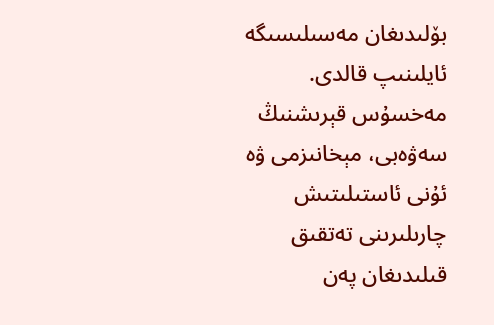بۆلىدىغان مەسىلىسىگە ئايلىنىپ قالدى. مەخسۇس قېرىشنىڭ سەۋەبى، مېخانىزمى ۋە ئۇنى ئاستىلىتىش چارىلىرىنى تەتقىق قىلىدىغان پەن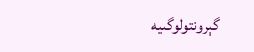گېرونتولوگىيە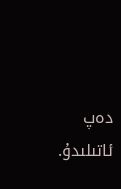دەپ ئاتىلىدۇ.